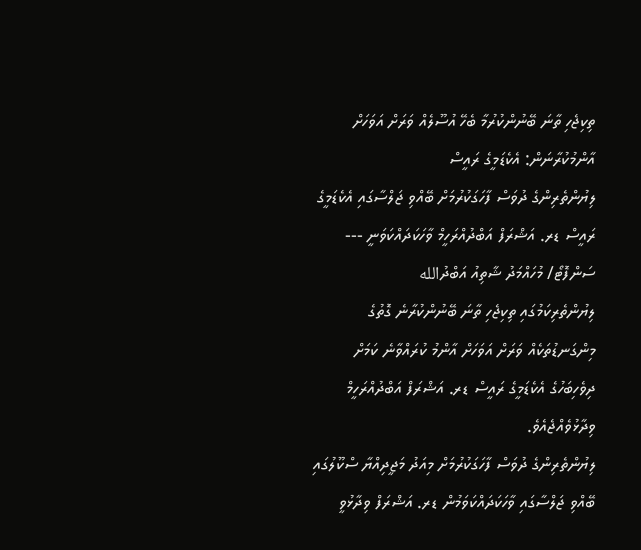ތިކިޖެހި ތާނަ ބޭނުންކުރުމާ ބެހޭ އުސޫލެއް ވަރަށް އަވަހަށް އާންމުކުރާނަން: އެކެޑަމީގެ ރައީސް
ލިޔުންތެރިންގެ ދުވަސް ފާހަގަކުރުމަށް ބޭއްވި ޖަލްސާގައި އެކެޑަމީގެ ރައީސް ޑރ. އަޝްރަފް އަބްދުއްރަހީމް ވާހަކަދައްކަވަނީ --- ސަންފޮޓޯ/ މުހައްމަދު ޝާތިއު އަބްދުالله
ލިޔުންތެރިކަމުގައި ތިކިޖެހި ތާނަ ބޭނުންކުރާނެ ގޮތުގެ މިންގަނޑުތަކެއް ވަރަށް އަވަހަށް އާންމު ކުރައްވާނެ ކަމަށް ދިވެހިބަހުގެ އެކެޑަމީގެ ރައީސް ޑރ. އަޝްރަފް އަބްދުއްރަހީމް ވިދާޅުވެއްޖެއެވެ.
ލިޔުންތެރިންގެ ދުވަސް ފާހަގަކުރުމަށް މިއަދު މަޖީދިއްޔާ ސްކޫލުގައި ބޭއްވި ޖަލްސާގައި ވާހަކަދައްކަވަމުން ޑރ. އަޝްރަފް ވިދާޅުވީ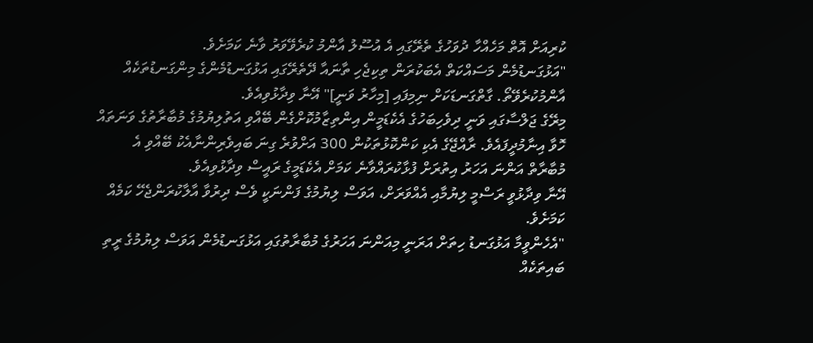ކުރިއަށް އޮތް މަހެއްހާ ދުވަހުގެ ތެރޭގައި އެ އުސޫލު އާންމު ކުރެވޭވަރު ވާނެ ކަމަށެވެ.
"އަޅުގަނޑުމެން މަސައްކަތް އެބަކުރަން ތިކިޖެހި ތާނައާ ދޭތެރޭގައި އަޅުގަނޑުމެންގެ މިންގަނޑުތަކެއް އާންމުކުރެވޭތޯ. ގާތްގަނޑަކަށް ނިމިފައި [މިހާރު ވަނީ]" އޭނާ ވިދާޅުވިއެވެ.
މިރޭގެ ޖަލްސާގައި ވަނީ ދިވެހިބަހުގެ އެކެޑަމީން އިންތިޒާމުކޮށްގެން ބޭއްވި އަތުލިޔުމުގެ މުބާރާތުގެ ވަނަތައް ހޮވާ އިނާމުދީފައެވެ. ރާއްޖޭގެ އެކި ކަންކޮޅުތަކުން 300 އަށްވުރެ ގިނަ ބައިވެރިންނާއެކު ބޭއްވި އެ މުބާރާތް އަންނަ އަހަރު އިތުރަށް ފުޅާކުރައްވާނެ ކަމަށް އެކެޑަމީގެ ރައީސް ވިދާޅުވިއެވެ.
އޭނާ ވިދާޅުވީ ރަސްމީ ލިޔުމާއި އެއްވަރަށް، އަވަސް ލިޔުމުގެ ފަންނަކީ ވެސް ދިރުވާ އާލާކުރަންޖެހޭ ކަމެއް ކަމަށެވެ.
"އެހެންވީމާ އަޅުގަނޑު ހިތަށް އަރަނީ މިއަންނަ އަހަރުގެ މުބާރާތުގައި އަޅުގަނޑުމެން އަވަސް ލިޔުމުގެ ރީތި ބައިތަކެއް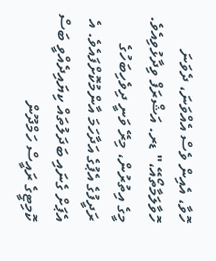ހޮވާ، އެއިން ވެސް އެއްވަނަ، ދެވަނަ ހޮވާލަމާތޯއޭ،" ޑރ. އަޝްރަފް ވިދާޅުވިއެވެ.
މީގެ އިތުރުން، މިރޭ ވަނީ ދިވެހިބަހުގެ ރަދީފުގެ އެޕުގެ އަދާހަމަ އާންމުކޮށްފައެވެ. އެ އެޕަށް ގެނައި ބަދަލުތައް ކިޔައިދެއްވީ ބަސް ކޮމިޓީގެ ރައީސް ހަމްދޫން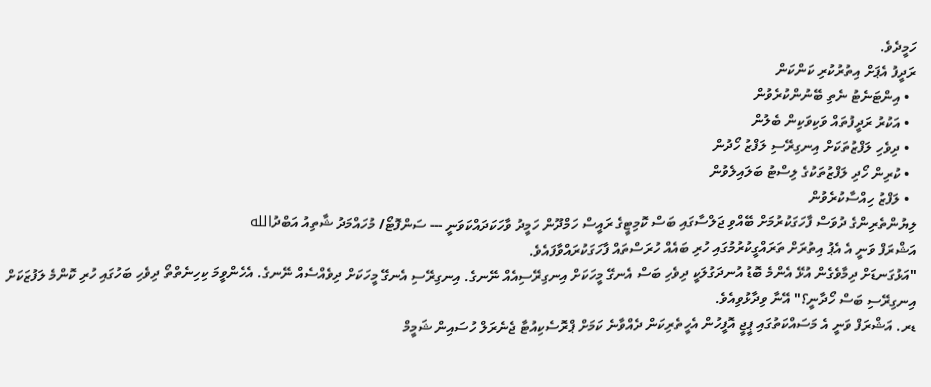ހަމީދެވެ.
ރަދީފު އެޕަށް އިތުރުކުރި ކަންކަން
  • އިންޓަނެޓު ނެތި ބޭނުންކުރެވުން
  • އަކުރު ރަދީފުތައް ވަކިވަކިން ބެލުން
  • ދިވެހި ލަފްޒުތަކަށް އިނގިރޭސި ލަފްޒު ހޯދުން
  • ކުރިން ހޯދި ލަފްޒުތަކުގެ ލިސްޓު ބަލައިލެވުން
  • ލަފްޒު ހިއްސާކުރެވުން
ލިޔުންތެރިންގެ ދުވަސް ފާހަގަކުރުމަށް ބޭއްވި ޖަލްސާގައި ބަސް ކޮމިޓީގެ ރައީސް ހަމްދޫން ހަމީދު ވާހަކަދައްކަވަނީ --- ސަންފޮޓޯ/ މުހައްމަދު ޝާތިއު އަބްދުالله
އަޝްރަފް ވަނީ އެ އެޕު އިތުރަށް ތަރައްގީކުރުމުގައި ހުރި ބައެއް ހުރަސްތައް ފާހަގަކުރައްވާފައެވެ.
"އަޅުގަނޑަށް ދިމާވެގެން އުޅޭ އެންމެ ބޮޑު އުނދަގުލަކީ ދިވެހި ބަސް އެނގޭ މީހަކަށް އިނގިރޭސިއެއް ނޭނގެ. އިނގިރޭސި އެނގޭ މީހަކަށް ދިވެއްސެއް ނޭނގެ. އެހެންވީމަ ކިހިނެތްތޯ ދިވެހި ބަހުގައި ހުރި ކޮންމެ ލަފުޒަކަށް އިނގިރޭސި ބަސް ހޯދާނީ؟" އޭނާ ވިދާޅުވިއެވެ.
ޑރ. އަޝްރަފް ވަނީ އެ މަސައްކަތުގައި ޕީޖީ އޮފީހުން އެހީތެރިކަން ދެއްވާނެ ކަމަށް ޕްރޮސެކިއުޓާ ޖެނެރަލް ހުސައިން ޝަމީމް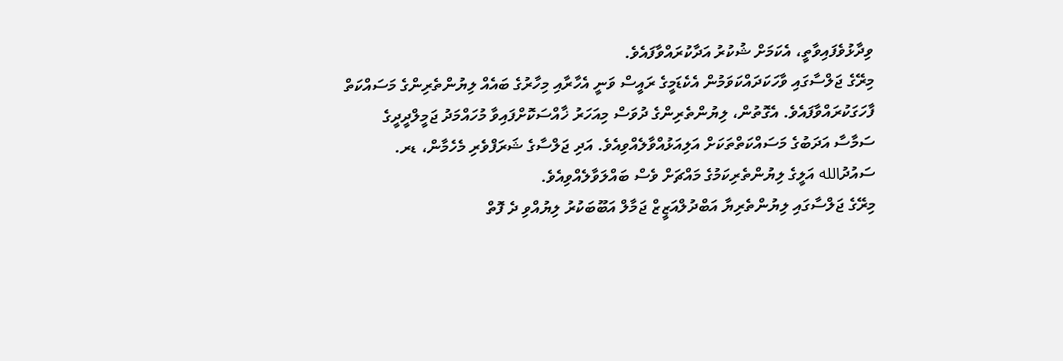ވިދާޅުވެފައިވާތީ، އެކަމަށް ޝުކުރު އަދާކުރައްވާފައެވެ.
މިރޭގެ ޖަލްސާގައި ވާހަކަދައްކަވަމުން އެކެޑަމީގެ ރައީސް ވަނީ އެހާރާއި މިހާރުގެ ބައެއް ލިޔުންތެރިންގެ މަސައްކަތް ފާހަގަކުރައްވާފައެވެ. އެގޮތުން، ލިޔުންތެރިންގެ ދުވަސް މިއަހަރު ޚާއްސަކޮށްފައިވާ މުހައްމަދު ޖަމީލްދީދީގެ ސަމާސާ އަދަބުގެ މަސައްކަތްތަކަށް އަލިއަޅުއްވާލެއްވިއެވެ. އަދި ޖަލްސާގެ ޝަރަފްވެރި މެހެމާން، ޑރ. ސައުދުالله އަލީގެ ލިޔުންތެރިކަމުގެ މައްޗަށް ވެސް ބައްލަވާލެއްވިއެވެ.
މިރޭގެ ޖަލްސާގައި ލިޔުންތެރިޔާ އަބްދުލްއަޒީޒް ޖަމާލް އަބޫބަކުރު ލިޔުއްވި ދެ ފޮތް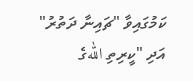ކަމުގައިވާ "ޗައިނާ ދަތުރު" އަދި "ކީރިތި اللهގެ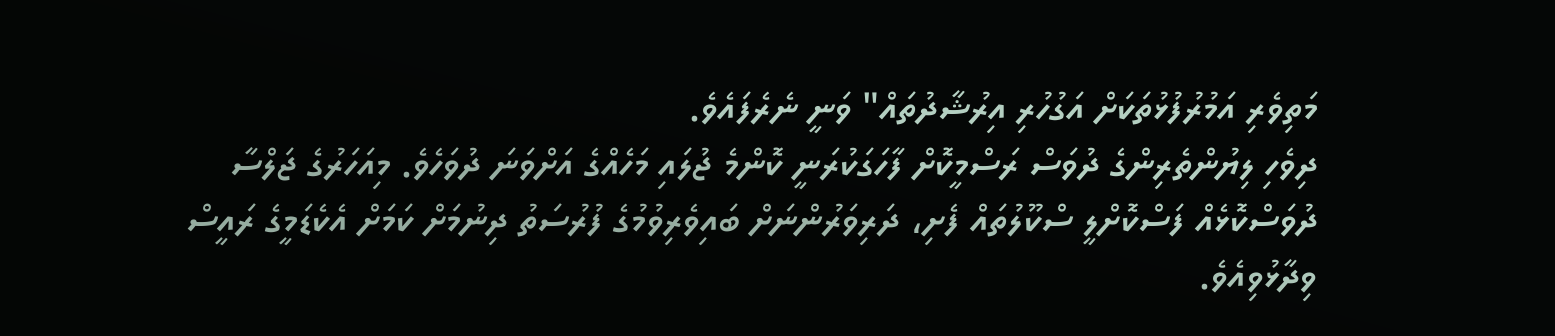މަތިވެރި އަމުރުފުޅުތަކަށް އަގުހުރި އިރުޝާދުތައް" ވަނީ ނެރެފައެވެ.
ދިވެހި ލިޔުންތެރިންގެ ދުވަސް ރަސްމީކޮށް ފާހަގަކުރަނީ ކޮންމެ ޖުލައި މަހެއްގެ އަށްވަނަ ދުވަހެވެ. މިއަހަރުގެ ޖަލްސާ ދުވަސްކޮޅެއް ފަސްކޮށްލީ ސްކޫލުތައް ފެށި، ދަރިވަރުންނަށް ބައިވެރިވުމުގެ ފުރުސަތު ދިނުމަށް ކަމަށް އެކެޑަމީގެ ރައީސް ވިދާޅުވިއެވެ.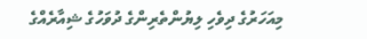މިއަހަރުގެ ދިވެހި ލިޔުންތެރިންގެ ދުވަހުގެ ޝިއާރެއްގެ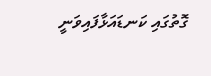ގޮތުގައި ކަނޑައަޅާފައިވަނީ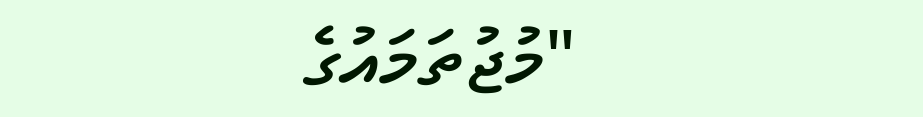"މުޖުތަމައުގެ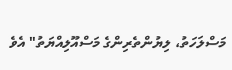މަސްލަހަތު، ލިޔުންތެރިންގެ މަސްއޫލިއްޔަތު" އެވެ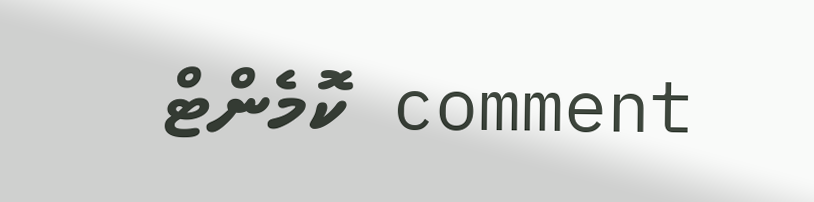comment ކޮމެންޓް